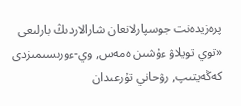پرەزيدەنت جوسپارلانعان شارالاردىڭ بارلىعى «توي تويلاۋ ءۇشىن ەمەس, وي-ءورىسىمىزدى كەڭەيتىپ, رۋحاني تۇرعىدان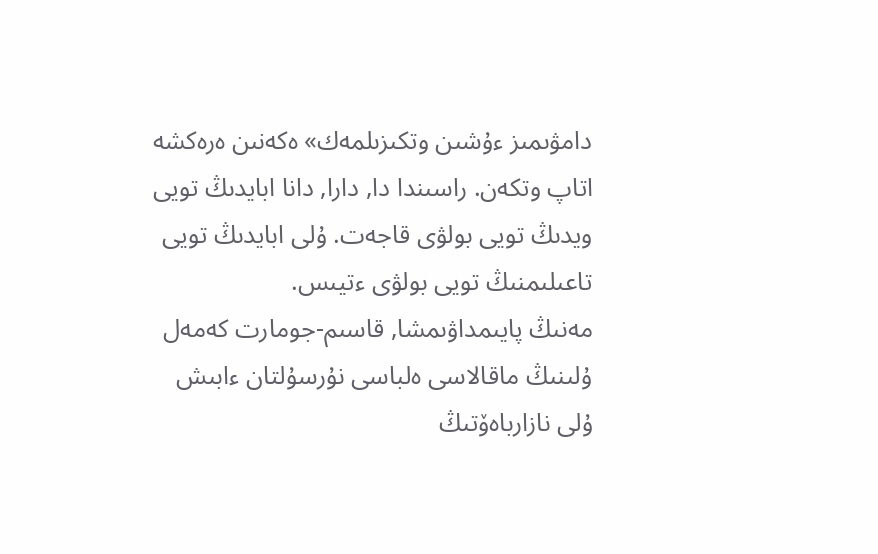دامۋىمىز ءۇشىن وتكىزىلمەك» ەكەنىن ەرەكشە اتاپ وتكەن. راسىندا دا, دارا, دانا ابايدىڭ تويى ويدىڭ تويى بولۋى قاجەت. ۇلى ابايدىڭ تويى تاعىلىمنىڭ تويى بولۋى ءتيىس.
مەنىڭ پايىمداۋىمشا, قاسىم-جومارت كەمەل ۇلىنىڭ ماقالاسى ەلباسى نۇرسۇلتان ءابىش ۇلى نازارباەۆتىڭ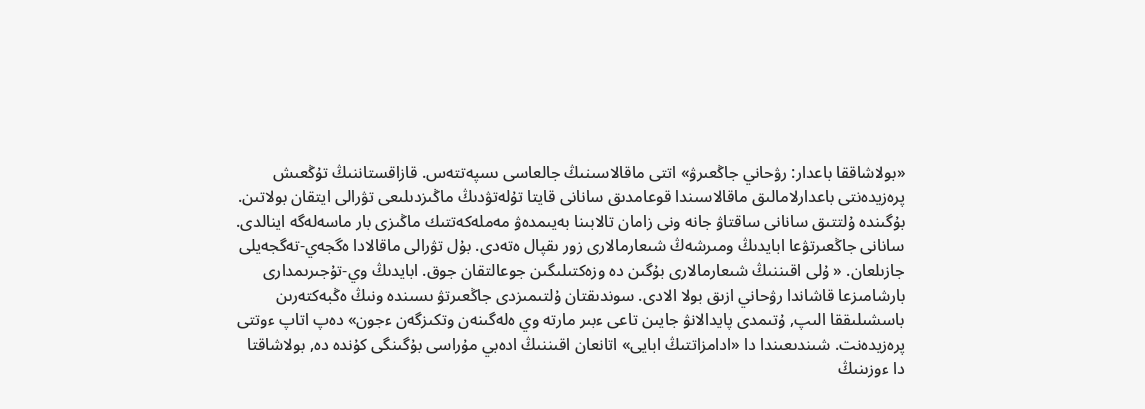«بولاشاققا باعدار: رۋحاني جاڭعىرۋ» اتتى ماقالاسىنىڭ جالعاسى ىسپەتتەس. قازاقستاننىڭ تۇڭعىش پرەزيدەنتى باعدارلامالىق ماقالاسىندا قوعامدىق سانانى قايتا تۇلەتۋدىڭ ماڭىزدىلىعى تۋرالى ايتقان بولاتىن. بۇگىندە ۇلتتىق سانانى ساقتاۋ جانە ونى زامان تالابىنا بەيىمدەۋ مەملەكەتتىك ماڭىزى بار ماسەلەگە اينالدى. سانانى جاڭعىرتۋعا ابايدىڭ ومىرشەڭ شىعارمالارى زور ىقپال ەتەدى. بۇل تۋرالى ماقالادا ەگجەي-تەگجەيلى جازىلعان. « ۇلى اقىننىڭ شىعارمالارى بۇگىن دە وزەكتىلىگىن جوعالتقان جوق. ابايدىڭ وي-تۇجىرىمدارى بارشامىزعا قاشاندا رۋحاني ازىق بولا الادى. سوندىقتان ۇلتىمىزدى جاڭعىرتۋ ىسىندە ونىڭ ەڭبەكتەرىن باسشىلىققا الىپ, ۇتىمدى پايدالانۋ جايىن تاعى ءبىر مارتە وي ەلەگىنەن وتكىزگەن ءجون» دەپ اتاپ ءوتتى پرەزيدەنت. شىندىعىندا دا «ادامزاتتىڭ ابايى» اتانعان اقىننىڭ ادەبي مۇراسى بۇگىنگى كۇندە دە, بولاشاقتا دا ءوزىنىڭ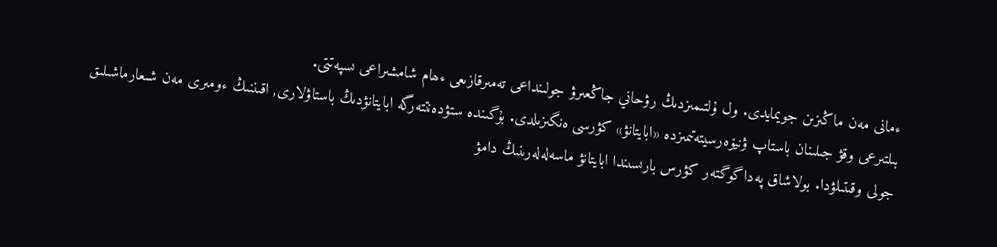ءمانى مەن ماڭىزىن جويمايدى. ول ۇلتىمىزدىڭ رۋحاني جاڭعىرۋ جولىنداعى تەمىرقازىعى ءھام شامشىراعى ىسپەتتى.
بىلتىرعى وقۋ جىلىنان باستاپ ۋنيۆەرسيتەتىمىزدە «ابايتانۋ» كۋرسى ەنگىزىلدى. بۇگىندە ستۋدەنتتەرگە ابايتانۋدىڭ باستاۋلارى, اقىننىڭ ءومىرى مەن شىعارماشىلىق جولى وقىتىلۋدا. بولاشاق پەداگوگتەر كۋرس بارىسىندا ابايتانۋ ماسەلەلەرىنىڭ دامۋ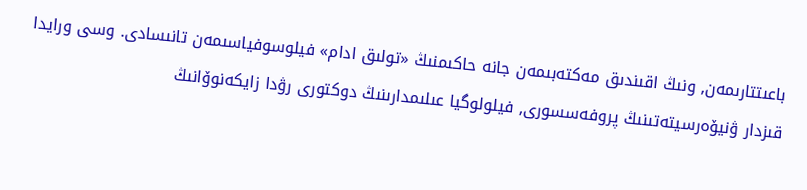باعىتتارىمەن, ونىڭ اقىندىق مەكتەبىمەن جانە حاكىمنىڭ «تولىق ادام» فيلوسوفياسىمەن تانىسادى. وسى ورايدا قىزدار ۋنيۆەرسيتەتىنىڭ پروفەسسورى, فيلولوگيا عىلىمدارىنىڭ دوكتورى رۋدا زايكەنوۆانىڭ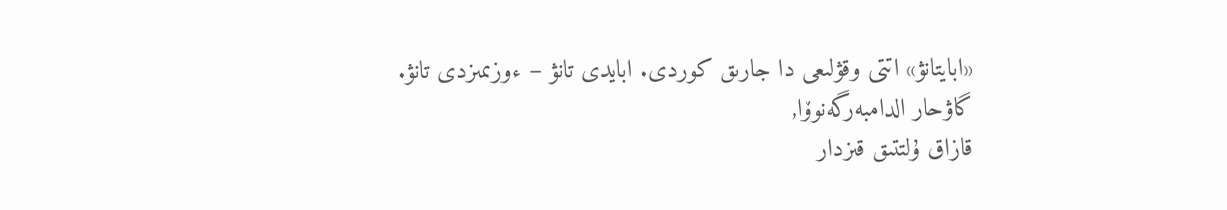«ابايتانۋ» اتتى وقۋلىعى دا جارىق كوردى. ابايدى تانۋ – ءوزىمىزدى تانۋ.
گاۋحار الدامبەرگەنوۆا,
قازاق ۇلتتىق قىزدار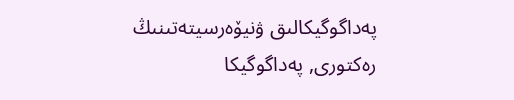پەداگوگيكالىق ۋنيۆەرسيتەتىنىڭ رەكتورى, پەداگوگيكا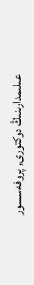عىلىمدارىنىڭ دوكتورى, پروفەسسور